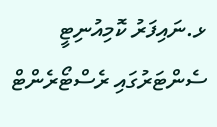ޅ.ނައިފަރު ކޮމިއުނިޓީ ސެންޓަރުގައި ރެސްޓޯރެންޓް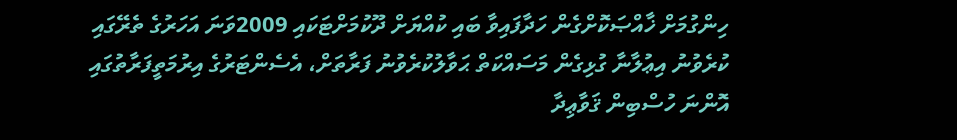ހިންގުމަށް ޚާއްޞަކޮށްގެން ހަދާފައިވާ ބައި ކުއްޔަށް ދޫކުމަށްޓަކައި 2009ވަނަ އަހަރުގެ ތެރޭގައި ކުރެވުނު އިޢުލާނާ ގުޅިގެން މަސައްކަތް ޙަވާލުކުރެވުނު ފަރާތަށް، އެސެންޓަރުގެ އިރުމަތީފަރާތުގައި އޮންނަ ހުސްބިން ޤަވާޢިދާ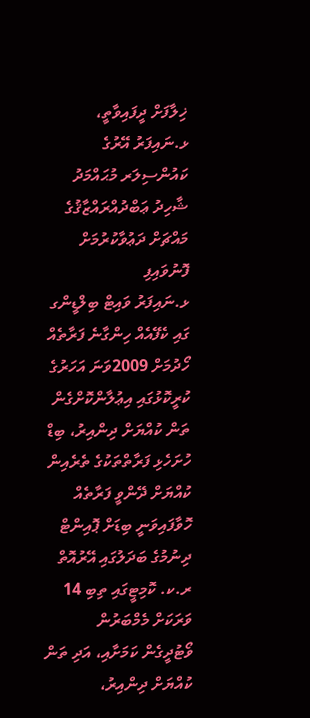ޚިލާފަށް ދީފައިވާތީ، ޅ.ނައިފަރު އޭރުގެ ކައުންސިލަރ މުޙައްމަދު ޝާހިދު ޢަބްދުއްރައްޒާޤުގެ މައްޗަށް ދަޢުވާކުރުމަށް ފޮނުވައިފި
ޅ.ނައިފަރު ވައިޓް ބިލްޑީންގ ގައި ކެފޭއެއް ހިންގާނެ ފަރާތެއް ހޯދުމަށް 2009ވަނަ އަހަރުގެ ކުރީކޮޅުގައި އިޢުލާންކޮށްގެން ތަން ކުއްޔަށް ދިންއިރު، ބިޑް ހުށަހެޅި ފަރާތްތަކުގެ ތެރެއިން ކުއްޔަށް ދޭންވީ ފަރާތެއް ހޮވާފައިވަނީ ބިޑަށް ޕޮއިންޓް ދިނުމުގެ ބަދަލުގައި އޭރުއޮތް ރ.ކ. ކޮމިޓީގައި ތިބި 14 ވަރަކަށް މެމްބަރުން ވޯޓުދީގެން ކަމަށާއި، އަދި ތަން ކުއްޔަށް ދިންއިރު،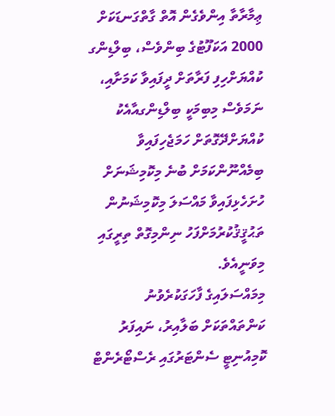ޢިމާރާތާ އިންވެގެން އޮތް ގާތްގަނޑަކަށް 2000 އަކަފޫޓުގެ ބިންވެސް، ބިލްޑިންގ ކުއްޔަށްހިފި ފަރާތަށް ދީފައިވާ ކަމަށާއި، ނަމަވެސް މިބިމަކީ ބިލްޑިންގއާއެކު ކުއްޔަށްދޭގޮތަށް ހަމަޖެހިފައިވާ ބިމެއްނޫންކަމަށް ބުނެ މިކޮމިޝަނަށް ހުށަހެޅިފައިވާ މައްސަލަ މިކޮމިޝަނުން ތަޙުޤީޤުކުރުމަށްފަހު ނިންމިގޮތް ތިރީގައި މިވަނީއެވެ.
މިމައްސަލައިގެ ފާހަގަކުރެވުނު ކަންތައްތަކަށް ބަލާއިރު، ނައިފަރު ކޮމިއުނިޓީ ސެންޓަރުގައި ރެސްޓޯރެންޓް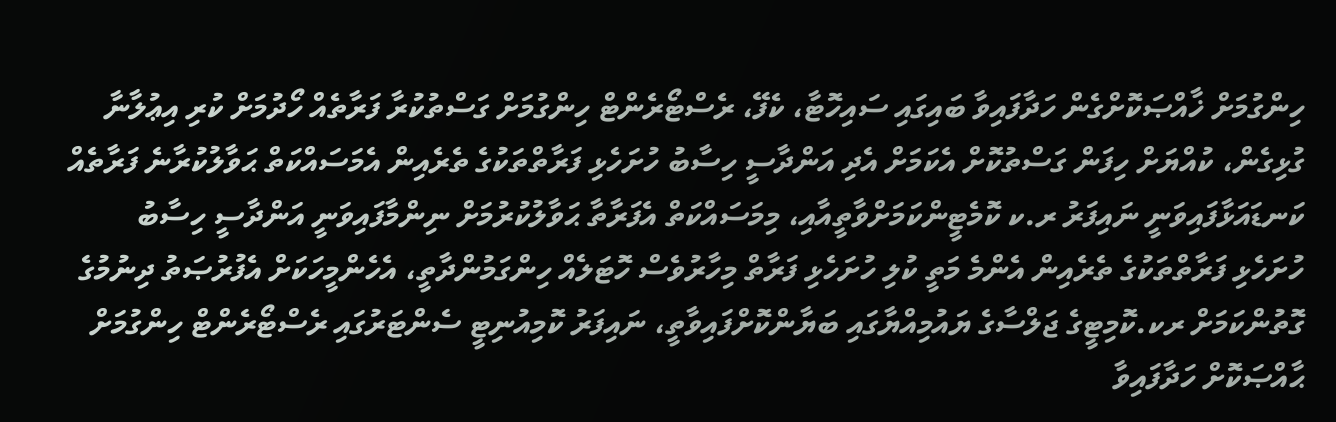ހިންގުމަށް ޚާއްޞަކޮށްގެން ހަދާފައިވާ ބައިގައި ސައިހޮޓާ، ކެފޭ، ރެސްޓޯރެންޓް ހިންގުމަށް ގަސްތުކުރާ ފަރާތެއް ހޯދުމަށް ކުރި އިޢުލާނާ ގުޅިގެން، ކުއްޔަށް ހިފަން ގަސްތުކޮށް އެކަމަށް އެދި އަންދާސީ ހިސާބު ހުށަހެޅި ފަރާތްތަކުގެ ތެރެއިން އެމަސައްކަތް ޙަވާލުކުރާނެ ފަރާތެއް ކަނޑައަޅާފައިވަނީ ނައިފަރު ރ.ކ ކޮމެޓީންކަމަށްވާތީއާއި، މިމަސައްކަތް އެފަރާތާ ޙަވާލުކުރުމަށް ނިންމާފައިވަނީ އަންދާސީ ހިސާބު ހުށަހެޅި ފަރާތްތަކުގެ ތެރެއިން އެންމެ މަތީ ކުލި ހުށަހެޅި ފަރާތް މިހާރުވެސް ހޮޓަލެއް ހިންގަމުންދާތީ، އެހެންމީހަކަށް އެފުރުޞަތު ދިނުމުގެ ގޮތުންކަމަށް ރކ.ކޮމިޓީގެ ޖަލްސާގެ ޔައުމިއްޔާގައި ބަޔާންކޮށްފައިވާތީ، ނައިފަރު ކޮމިއުނިޓީ ސެންޓަރުގައި ރެސްޓޯރެންޓް ހިންގުމަށް ޙާއްޞަކޮށް ހަދާފައިވާ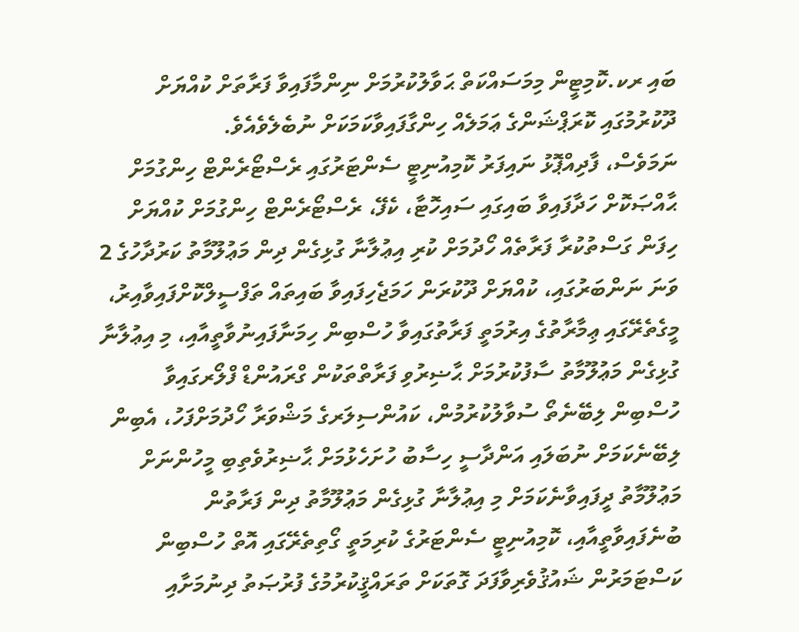ބައި ރކ.ކޮމިޓީން މިމަސައްކަތް ޙަވާލުކުރުމަށް ނިންމާފައިވާ ފަރާތަށް ކުއްޔަށް ދޫކުރުމުގައި ކޮރަޕްޝަންގެ ޢަމަލެއް ހިންގާފައިވާކަމަކަށް ނުބެލެވެއެވެ.
ނަމަވެސް، ފާދިއްޕޮޅު ނައިފަރު ކޮމިއުނިޓީ ސެންޓަރުގައި ރެސްޓޯރެންޓް ހިންގުމަށް ޙާއްޞަކޮށް ހަދާފައިވާ ބައިގައި ސައިހޮޓާ، ކެފޭ، ރެސްޓޯރެންޓް ހިންގުމަށް ކުއްޔަށް ހިފަން ގަސްތުކުރާ ފަރާތެއް ހޯދުމަށް ކުރި އިޢުލާނާ ގުޅިގެން ދިން މަޢުލޫމާތު ކަރުދާހުގެ 2 ވަނަ ނަންބަރުގައި، ކުއްޔަށް ދޫކުރަން ހަމަޖެހިފައިވާ ބައިތައް ތަފްސީލްކޮށްފައިވާއިރު، މީގެތެރޭގައި ޢިމާރާތުގެ އިރުމަތީ ފަރާތުގައިވާ ހުސްބިން ހިމަނާފައިނުވާތީއާއި، މި އިޢުލާނާ ގުޅިގެން މަޢުލޫމާތު ސާފުކުރުމަށް ޙާޟިރުވި ފަރާތްތަކުން ގްރައުންޑް ފްލޯރގައިވާ ހުސްބިން ލިބޭނެތޯ ސުވާލުކުރުމުން، ކައުންސިލަރގެ މަޝްވަރާ ހޯދުމަށްފަހު، އެބިން ލިބޭނެކަމަށް ނުބަލައި އަންދާސީ ހިސާބު ހުށަހެޅުމަށް ޙާޟިރުވެތިބި މީހުންނަށް މަޢުލޫމާތު ދީފައިވާނެކަމަށް މި އިޢުލާނާ ގުޅިގެން މަޢުލޫމާތު ދިން ފަރާތުން ބުނެފައިވާތީއާއި، ކޮމިއުނިޓީ ސެންޓަރުގެ ކުރިމަތީ ގޯތިތެރޭގައި އޮތް ހުސްބިން ކަސްޓަމަރުން ޝައުޤުވެރިވާފަދަ ގޮތަކަށް ތަރައްޤީކުރުމުގެ ފުރުޞަތު ދިނުމަށާއި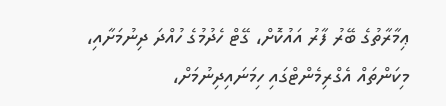ޢިމާރާތުގެ ބޭރު ފާރު އައުކޮށް، ގޭޓް ހެދުމުގެ ހުއްދަ ދިނުމަށާއި، މިކަންތައް އެގްރިމެންޓްގައި ހިމަނައިދިނުމަށް،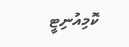ކޮމިއުނިޓީ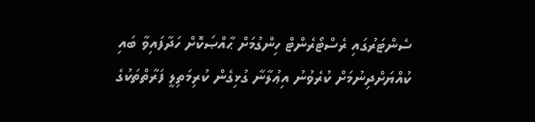ސެންޓަރުގައި ރެސްޓޯރެންޓް ހިންގުމަށް ޙާއްޞަކޮށް ހަދާފައިވާ ބައި ކުއްޔަށްދިނުމަށް ކުރެވުނު އިޢުލާނާ ގުޅިގެން ކުރިމަތިލީ ފަރާތްތަކުގެ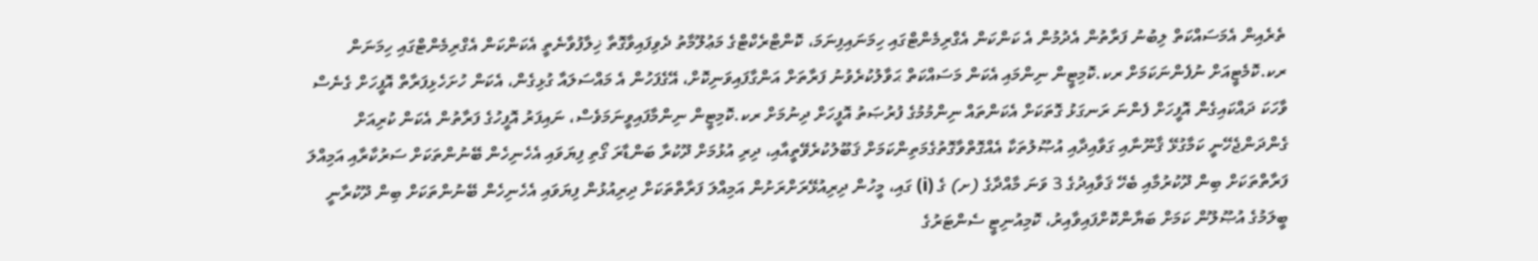ތެރެއިން އެމަސައްކަތް ލިބުނު ފަރާތުން އެދުމުން އެ ކަންކަން އެގްރިމެންޓްގައި ހިމަނައިފިނަމަ، ކޮންޓްރެކްޓްގެ މަޢުލޫމާތު ދެވިފައިވާގޮތާ ޚިލާފުވާނެތީ އެކަންކަން އެގްރިމެންޓްގައި ހިމަނަން ރކ.ކޮމެޓީއަށް ނުފެންނަކަމަށް ރކ.ކޮމިޓީން ނިންމައި އެކަން މަސައްކަތް ޙަވާލުކުރެވުނު ފަރާތަށް އަންގާފައިވަނިކޮށް، އޭގެފަހުން އެ މައްސަލައާ ގުޅިގެން، އެކަން ހުށަހެޅިފަރާތް އޮފީހަށް ގެނެސް ވާހަކަ ދައްކައިގެން އޮފީހަށް ފެންނަ ރަނގަޅު ގޮތަކަށް އެކަންތައް ނިންމުމުގެ ފުރުޞަތު އޮފީހަށް ދިނުމަށް ރކ.ކޮމިޓީން ނިންމާފައިވީނަމަވެސް، ނައިފަރު އޮފީހުގެ ފަރާތުން އެކަން ކުރިއަށް ގެންދަންޖެހޭނީ ކަމާގުޅޭ ޤާނޫނާއި ގަވާއިދާއި އުޞޫލުތަކާ އެއްގޮތްވާގޮތުގެމަތިންކަމަށް ޤަބޫލުކުރެވޭތީއާއި، ދިރި އުޅުމަށް ދޫކުރާ ބަންޑާރަ ގޯތި ފިޔަވައި އެހެނިހެން ބޭނުންތަކަށް ސަރުކާރާއި އަމިއްލަ ފަރާތްތަކަށް ބިން ދޫކުރުމާއި ބެހޭ ޤަވާއިދުގެ 3 ވަނަ މާއްދާގެ (ށ) ގެ (i) ގައި، މީހުން ދިރިއުޅޭރަށްރަށުން އަމިއްލަ ފަރާތްތަކަށް ދިރިއުޅުން ފިޔަވައި އެހެނިހެން ބޭނުންތަކަށް ބިން ދޫކުރާނީ ބީލަމުގެ އުޞޫލޫން ކަމަށް ބަޔާންކޮށްފައިވާއިރު، ކޮމިއުނިޓީ ސެންޓަރުގެ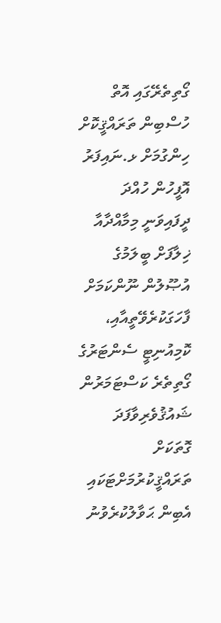ގޯތިތެރޭގައި އޮތް ހުސްބިން ތަރައްޤީކޮށް ހިންގުމަށް ޅ.ނައިފަރު އޮފީހުން ހުއްދަ ދީފައިވަނީ މިމާއްދާއާ ޚިލާފަށް ބީލަމުގެ އުޞޫލުން ނޫންކަމަށް ފާހަގަކުރެވޭތީއާއި، ކޮމިއުނިޓީ ސެންޓަރުގެ ގޯތިތެރެ ކަސްޓަމަރުން ޝައުޤުވެރިވާފަދަ ގޮތަކަށް ތަރައްޤީކުރުމަށްޓަކައި އެބިން ޙަވާލުކުރެވުނު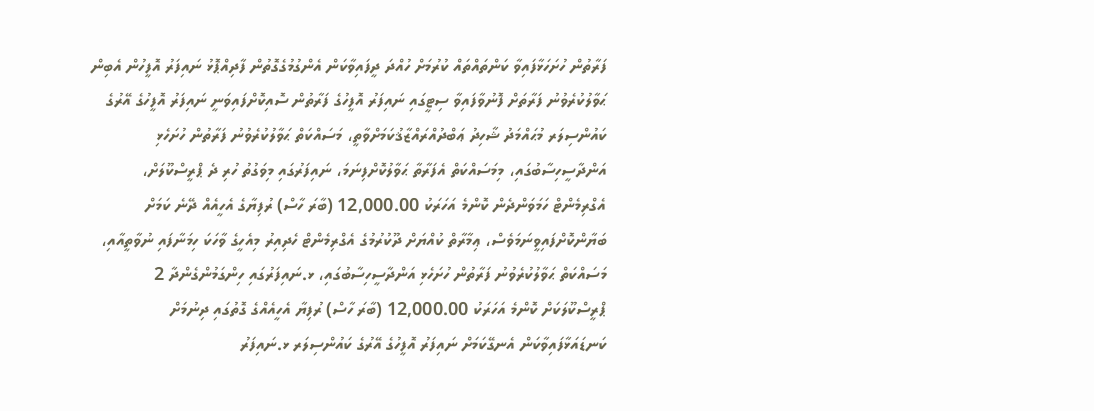ފަރާތުން ހުށަހަޅާފައިވާ ކަންތައްތައް ކުރުމަށް ހުއްދަ ދީފައިވާކަން އެންގުމުގެގޮތުން ފާދިއްޕޮޅު ނައިފަރު އޮފީހުން އެބިން ޙަވާލުކުރެވުނު ފަރާތަށް ފޮނުވާފައިވާ ސިޓީގައި ނައިފަރު އޮފީހުގެ ފަރާތުން ސޮއިކޮށްފައިވަނީ ނައިފަރު އޮފީހުގެ އޭރުގެ ކައުންސިލަރ މުޙައްމަދު ޝާހިދު ޢަބްދުއްރައްޒާޤުކަމަށްވާތީ، މަސައްކަތް ޙަވާލުކުރެވުނު ފަރާތުން ހުށަހެޅި އަންދާސީހިސާބުގައި، މިމަސައްކަތް އެފަރާތާ ޙަވާލުކޮށްފިނަމަ، ނައިފަރުގައި މިވަގުތު ހުރި ދެ ޕްރީސްކޫލަށް، އެގްރިމެންޓް ހަމަވަންދެން ކޮންމެ އަހަރަކު 12,000.00 (ބާރަ ހާސް) ރުފިޔާގެ އެހީއެއް ދޭނެ ކަމަށް ބަޔާންކޮށްފައިވީނަމަވެސް، ޢިމާރާތް ކުއްޔަށް ދޫކުރުމުގެ އެގްރިމެންޓް ހެދިއިރު މިއެހީގެ ވާހަކަ ހިމަނާފައި ނުވާތީއާއި، މަސައްކަތް ޙަވާލުކުރެވުނު ފަރާތުން ހުށަހެޅި އަންދާސީހިސާބުގައި، ޅ.ނައިފަރުގައި ހިންގަމުންގެންދާ 2 ޕްރީސްކޫލަކަށް ކޮންމެ އަހަރަކު 12,000.00 (ބާރަ ހާސް) ރުފިޔާ އެހީއެއްގެ ގޮތުގައި ދިނުމަށް ކަނޑައަޅާފައިވާކަން އެނގޭކަމަށް ނައިފަރު އޮފީހުގެ އޭރުގެ ކައުންސިލަރ ޅ.ނައިފަރު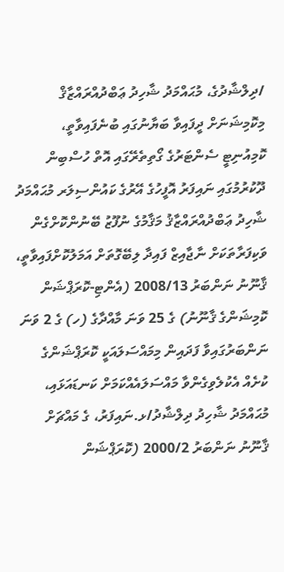/ދިލްޝާދުގެ، މުޙައްމަދު ޝާހިދު ޢަބްދުއްރައްޒާޤް މިކޮމިޝަނަށް ދީފައިވާ ބަޔާނުގައި ބުނެފައިވާތީ، ކޮމިއުނިޓީ ސެންޓަރުގެ ގޯތިތެރޭގައި އޮތް ހުސްބިން ދޫކުރުމުގައި ނައިފަރު އޮފީހުގެ އޭރުގެ ކައުންސިލަރ މުޙައްމަދު ޝާހިދު ޢަބްދުއްރައްޒާޤު މަޤާމުގެ ނުފޫޒު ބޭނުންކޮށްގެން ވަކިފަރާތަކަށް ނާޖާއިޒް ފައިދާ ލިބޭގޮތަށް އަމަލުކޮށްފައިވާތީ، ޤާނޫނު ނަންބަރު 2008/13 (އެންޓި-ކޮރަޕްޝަން ކޮމިޝަންގެ ޤާނޫނު) ގެ 25 ވަނަ މާއްދާގެ (ހ) ގެ 2 ވަނަ ނަންބަރުގައިވާ ފަދައިން މިމައްސަލައަކީ ކޮރަޕްޝަންގެ ކުށެއް އެކުލެވިގެންވާ މައްސަލައެއްކަމަށް ކަނޑައަޅައި، މުޙައްމަދު ޝާހިދު ދިލްޝާދު/ޅ.ނައިފަރު، ގެ މައްޗަށް ޤާނޫނު ނަންބަރު 2000/2 (ކޮރަޕްޝަން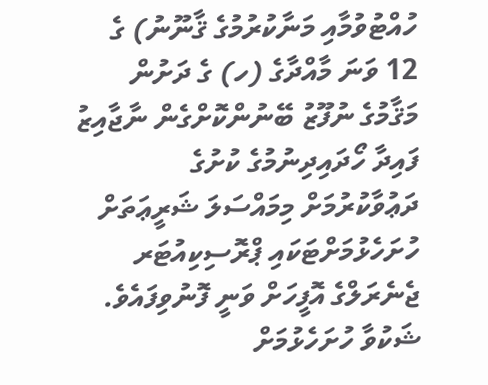ހުއްޓުވުމާއި މަނާކުރުމުގެ ޤާނޫނު) ގެ 12 ވަނަ މާއްދާގެ (ހ) ގެ ދަށުން މަޤާމުގެ ނުފޫޒު ބޭނުންކޮށްގެން ނާޖާއިޒު ފައިދާ ހޯދައިދިނުމުގެ ކުށުގެ ދަޢުވާކުރުމަށް މިމައްސަލަ ޝަރީޢަތަށް ހުށަހެޅުމަށްޓަކައި ޕްރޮސިކިއުޓަރ ޖެނެރަލްގެ އޮފީހަށް ވަނީ ފޮނުވިފައެވެ.
ޝަކުވާ ހުށަހެޅުމަށް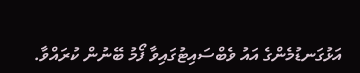އަޅުގަނޑުމެންގެ އައު ވެބްސައިޓުގައިވާ ފޯމު ބޭނުން ކުރައްވާ.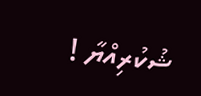ޝުކުރިއްޔާ !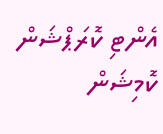އެންޓި ކޮރަޕްޝަން ކޮމިޝަން